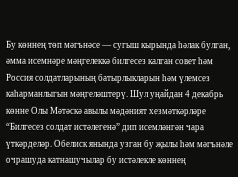Бу көннең төп мәгънәсе — сугыш кырында һәлак булган, әмма исемнәре мәңгелеккә билгесез калган совет һәм Россия солдатларының батырлыкларын һәм үлемсез каһарманлыгын мәңгеләштерү. Шул уңайдан 4 декабрь көнне Олы Мәтәскә авылы мәдәният хезмәткәрләре “Билгесез солдат истәлегенә” дип исемләнгән чара үткәрделәр. Обелиск янында узган бу җылы һәм мәгънәле очрашуда катнашучылар бу истәлекле көннең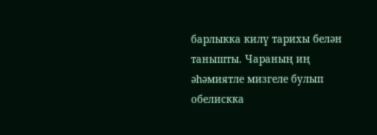барлыкка килү тарихы белән танышты. Чараның иң әһәмиятле мизгеле булып обелискка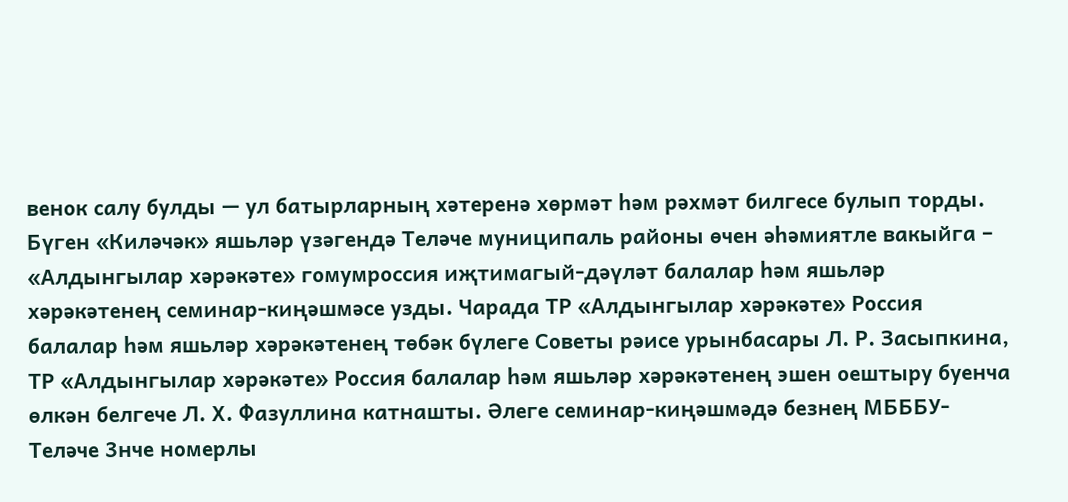венок салу булды — ул батырларның хәтеренә хөрмәт һәм рәхмәт билгесе булып торды.
Бүген «Киләчәк» яшьләр үзәгендә Теләче муниципаль районы өчен әһәмиятле вакыйга – «Алдынгылар хәрәкәте» гомумроссия иҗтимагый-дәүләт балалар һәм яшьләр хәрәкәтенең семинар-киңәшмәсе узды. Чарада ТР «Алдынгылар хәрәкәте» Россия балалар һәм яшьләр хәрәкәтенең төбәк бүлеге Советы рәисе урынбасары Л. Р. Засыпкина, ТР «Алдынгылар хәрәкәте» Россия балалар һәм яшьләр хәрәкәтенең эшен оештыру буенча өлкән белгече Л. Х. Фазуллина катнашты. Әлеге семинар-киңәшмәдә безнең МБББУ-Теләче 3нче номерлы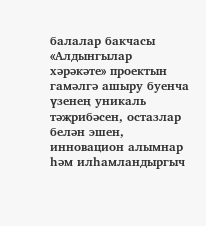балалар бакчасы «Алдынгылар хәрәкәте» проектын гамәлгә ашыру буенча үзенең уникаль тәҗрибәсен, остазлар белән эшен, инновацион алымнар һәм илһамландыргыч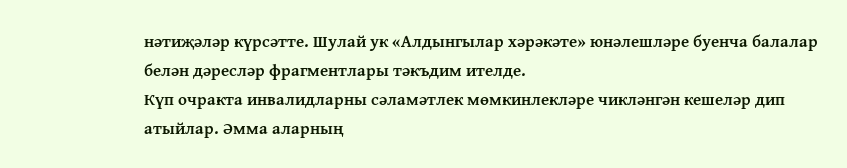нәтиҗәләр күрсәтте. Шулай ук «Алдынгылар хәрәкәте» юнәлешләре буенча балалар белән дәресләр фрагментлары тәкъдим ителде.
Күп очракта инвалидларны сәламәтлек мөмкинлекләре чикләнгән кешеләр дип атыйлар. Әмма аларның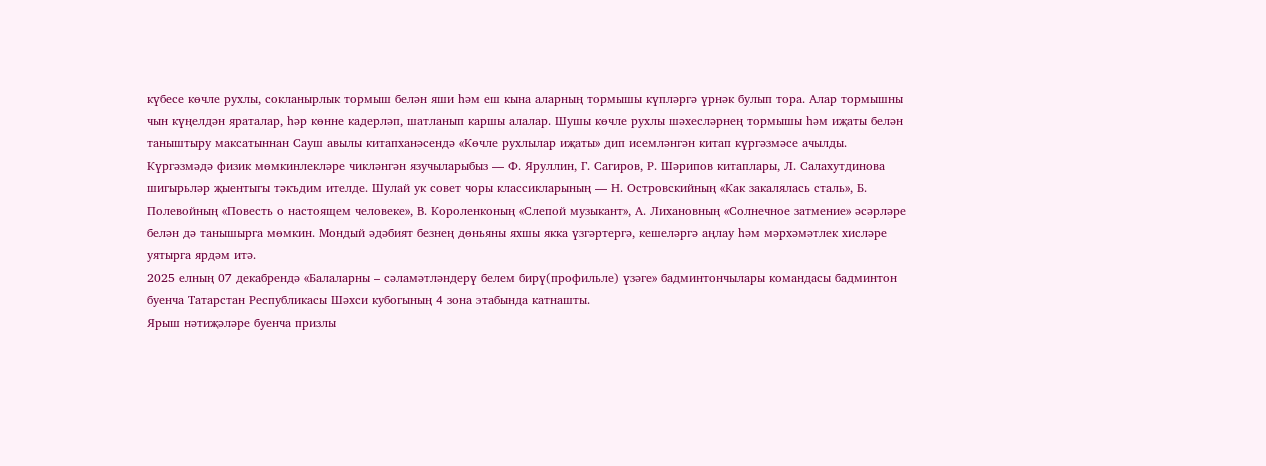күбесе көчле рухлы, сокланырлык тормыш белән яши һәм еш кына аларның тормышы күпләргә үрнәк булып тора. Алар тормышны чын күңелдән яраталар, һәр көнне кадерләп, шатланып каршы алалар. Шушы көчле рухлы шәхесләрнең тормышы һәм иҗаты белән таныштыру максатыннан Сауш авылы китапханәсендә «Көчле рухлылар иҗаты» дип исемләнгән китап күргәзмәсе ачылды. Күргәзмәдә физик мөмкинлекләре чикләнгән язучыларыбыз — Ф. Яруллин, Г. Сагиров, Р. Шәрипов китаплары, Л. Салахутдинова шигырьләр җыентыгы тәкъдим ителде. Шулай ук совет чоры классикларының — Н. Островскийның «Как закалялась сталь», Б. Полевойның «Повесть о настоящем человеке», В. Короленконың «Слепой музыкант», А. Лихановның «Солнечное затмение» әсәрләре белән дә танышырга мөмкин. Мондый әдәбият безнең дөньяны яхшы якка үзгәртергә, кешеләргә аңлау һәм мәрхәмәтлек хисләре уятырга ярдәм итә.
2025 елның 07 декабрендә «Балаларны – сәламәтләндерү белем бирү(профильле) үзәге» бадминтончылары командасы бадминтон буенча Татарстан Республикасы Шәхси кубогының 4 зона этабында катнашты.
Ярыш нәтиҗәләре буенча призлы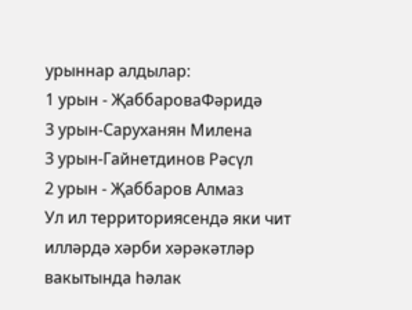урыннар алдылар:
1 урын - ҖаббароваФәридә
3 урын-Саруханян Милена
3 урын-Гайнетдинов Рәсүл
2 урын - Җаббаров Алмаз
Ул ил территориясендә яки чит илләрдә хәрби хәрәкәтләр вакытында һәлак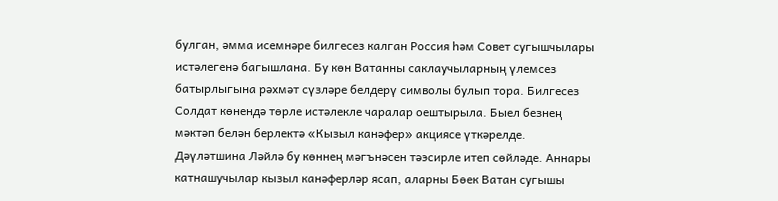булган, әмма исемнәре билгесез калган Россия һәм Совет сугышчылары истәлегенә багышлана. Бу көн Ватанны саклаучыларның үлемсез батырлыгына рәхмәт сүзләре белдерү символы булып тора. Билгесез Солдат көнендә төрле истәлекле чаралар оештырыла. Быел безнең мәктәп белән берлектә «Кызыл канәфер» акциясе үткәрелде. Дәүләтшина Ләйлә бу көннең мәгънәсен тәэсирле итеп сөйләде. Аннары катнашучылар кызыл канәферләр ясап, аларны Бөек Ватан сугышы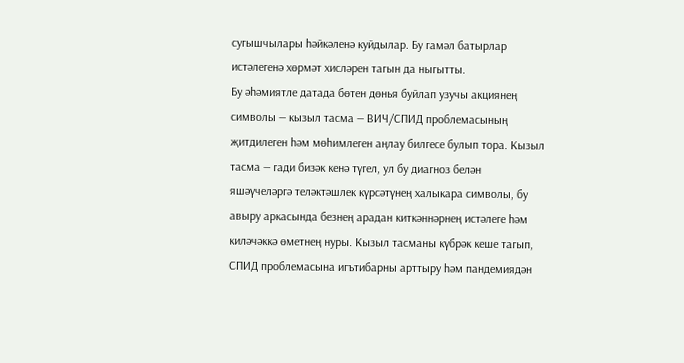сугышчылары һәйкәленә куйдылар. Бу гамәл батырлар истәлегенә хөрмәт хисләрен тагын да ныгытты.
Бу әһәмиятле датада бөтен дөнья буйлап узучы акциянең символы — кызыл тасма — ВИЧ/СПИД проблемасының җитдилеген һәм мөһимлеген аңлау билгесе булып тора. Кызыл тасма — гади бизәк кенә түгел, ул бу диагноз белән яшәүчеләргә теләктәшлек күрсәтүнең халыкара символы, бу авыру аркасында безнең арадан киткәннәрнең истәлеге һәм киләчәккә өметнең нуры. Кызыл тасманы күбрәк кеше тагып, СПИД проблемасына игътибарны арттыру һәм пандемиядән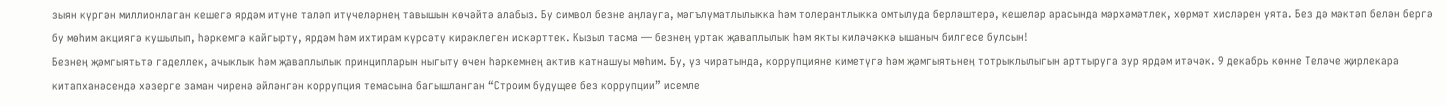зыян күргән миллионлаган кешегә ярдәм итүне таләп итүчеләрнең тавышын көчәйтә алабыз. Бу символ безне аңлауга, мәгълүматлылыкка һәм толерантлыкка омтылуда берләштерә, кешеләр арасында мәрхәмәтлек, хөрмәт хисләрен уята. Без дә мәктәп белән бергә бу мөһим акциягә кушылып, һәркемгә кайгырту, ярдәм һәм ихтирам күрсәтү кирәклеген искәрттек. Кызыл тасма — безнең уртак җаваплылык һәм якты киләчәккә ышаныч билгесе булсын!
Безнең җәмгыятьтә гаделлек, ачыклык һәм җаваплылык принципларын ныгыту өчен һәркемнең актив катнашуы мөһим. Бу, үз чиратында, коррупцияне киметүгә һәм җәмгыятьнең тотрыклылыгын арттыруга зур ярдәм итәчәк. 9 декабрь көнне Теләче җирлекара китапханәсендә хәзерге заман чиренә әйләнгән коррупция темасына багышланган “Строим будущее без коррупции” исемле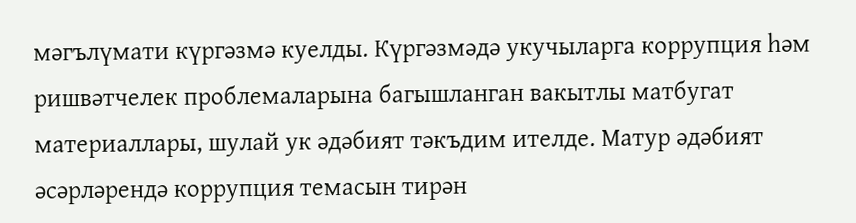мәгълүмати күргәзмә куелды. Күргәзмәдә укучыларга коррупция һәм ришвәтчелек проблемаларына багышланган вакытлы матбугат материаллары, шулай ук әдәбият тәкъдим ителде. Матур әдәбият әсәрләрендә коррупция темасын тирән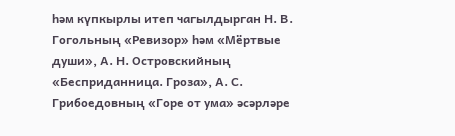һәм күпкырлы итеп чагылдырган Н. В. Гогольның «Ревизор» һәм «Мёртвые души», А. Н. Островскийның «Бесприданница. Гроза», А. С. Грибоедовның «Горе от ума» әсәрләре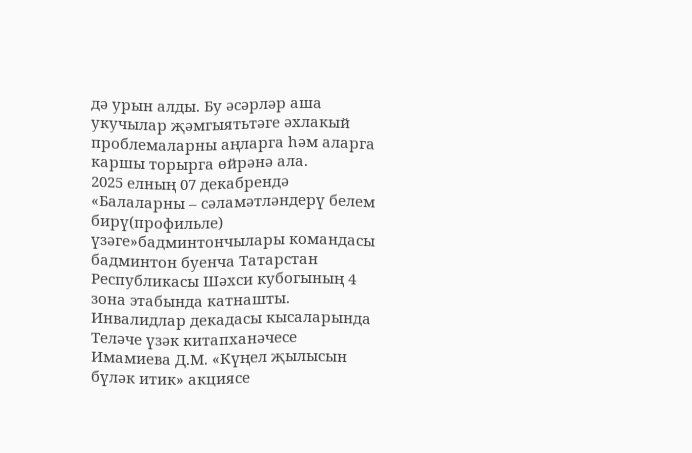дә урын алды. Бу әсәрләр аша укучылар җәмгыятьтәге әхлакый проблемаларны аңларга һәм аларга каршы торырга өйрәнә ала.
2025 елның 07 декабрендә «Балаларны – сәламәтләндерү белем бирү(профильле) үзәге»бадминтончылары командасы бадминтон буенча Татарстан Республикасы Шәхси кубогының 4 зона этабында катнашты.
Инвалидлар декадасы кысаларында Теләче үзәк китапханәчесе Имамиева Д.М. «Күңел җылысын бүләк итик» акциясе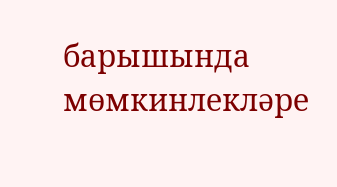барышында мөмкинлекләре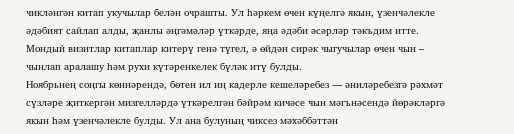чикләнгән китап укучылар белән очрашты. Ул һәркем өчен күңелгә якын, үзенчәлекле әдәбият сайлап алды, җанлы әңгәмәләр үткәрде, яңа әдәби әсәрләр тәкъдим итте. Мондый визитлар китаплар китерү генә түгел, ә өйдән сирәк чыгучылар өчен чын – чынлап аралашу һәм рухи күтәренкелек бүләк итү булды.
Ноябрьнең соңгы көннәрендә, бөтен ил иң кадерле кешеләребез — әниләребезгә рәхмәт сүзләре җиткергән мизгелләрдә үткәрелгән бәйрәм кичәсе чын мәгънәсендә йөрәкләргә якын һәм үзенчәлекле булды. Ул ана булуның чиксез мәхәббәттән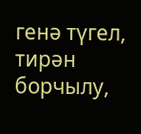генә түгел, тирән борчылу,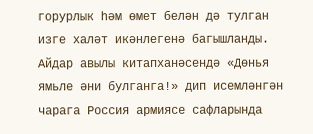горурлык һәм өмет белән дә тулган изге халәт икәнлегенә багышланды. Айдар авылы китапханәсендә «Дөнья ямьле әни булганга!» дип исемләнгән чарага Россия армиясе сафларында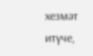хезмәт итүче,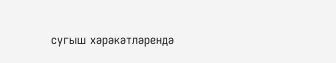сугыш хәрәкәтләрендә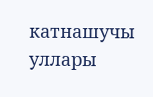катнашучы уллары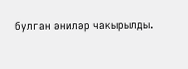булган әниләр чакырылды.